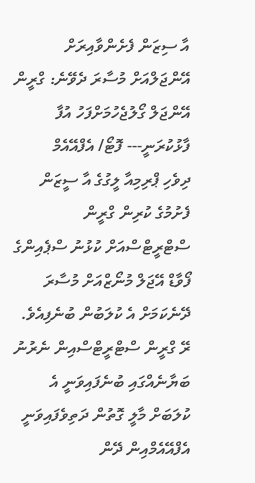އާ ސިޒަން ފެށެންވާއިރަށް އޭންޖަލްއަށް މުސާރަ ދެވޭނެ: ގްރީން
އޭންޖަލް ގޯލުޖެހުމަށްފަހު އުފާ ފާޅުކުރަނީ--- ފޮޓޯ/ އެފްއޭއެމް
ދިވެހި ޕްރިމިއާ ލީގުގެ އާ ސީޒަން ފެށުމުގެ ކުރިން ގްރީން ސްޓްރީޓްސްއަށް ކުޅުނު ސްޕެއިންގެ ފޯވާޑް އޭޖަލް މުނޯޒްއަށް މުސާރަ ދޭނެކަމަށް އެ ކުލަބުން ބުނެފިއެވެ.
ރޭ ގްރީން ސްޓްރީޓްސްއިން ނެރުނު ބަޔާނެއްގައި ބުނެފައިވަނީ އެ ކުލަބަށް މާލީ ގޮތުން ދަތިވެފައިވަނީ އެފްއޭއެމްއިން ދޭން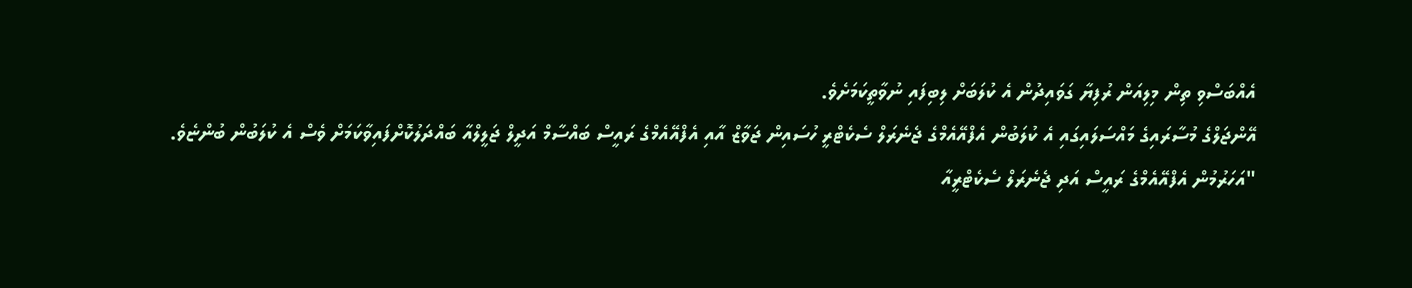އެއްބަސްވި ތިން މިލިއަން ރުފިޔާ ގަވައިދުން އެ ކުލަބަށް ލިބިފައި ނުވާތީކަމަށެވެ.
އޭންޖަލްގެ މުސާރައިގެ މައްސަލައިގައި އެ ކުލަބުން އެފްއޭއެމްގެ ޖެނެރަލް ސެކެޓްރީ ހުސައިން ޖަވާޒް އާއި އެފްއޭއެމްގެ ރައީސް ބައްސާމް އަދީލް ޖަލީލްއާ ބައްދަލުކޮށްފައިވާކަމަށް ވެސް އެ ކުލަބުން ބުންޏެވެ.
"އަހަރުމުން އެފްއޭއެމްގެ ރައީސް އަދި ޖެނެރަލް ސެކެޓްރީއާ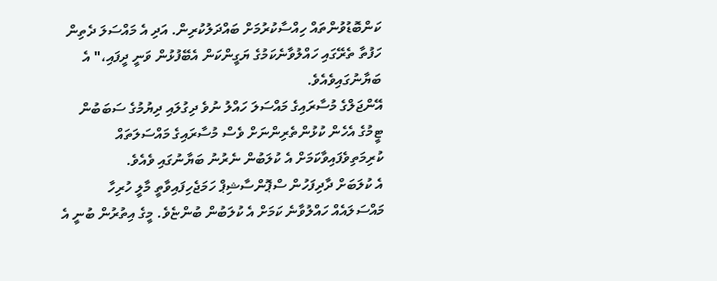ކަންބޮޑުވުންތައް ހިއްސާކުރުމަށް ބައްދަލުކުރިން. އަދި އެ މައްސަލަ ދެތިން ހަފުތާ ތެރޭގައި ހައްލުވާނެކަމުގެ ޔަގީންކަން އެބޭފުޅުން ވަނީ ދީފައި،" އެ ބަޔާނުގައިވެއެވެ.
އޭންޖަލްގެ މުސާރައިގެ މައްސަލަ ހައްލު ނުވެ ދިގުލައި ދިޔުމުގެ ސަބަބުން ޓީމުގެ އެހެން ކުޅުންތެރިންނަށް ވެސް މުސާރައިގެ މައްސަލަތައް ކުރިމަތިވެފައިވާކަމަށް އެ ކުލަބުން ނެރުނު ބަޔާނުގައި ވެއެވެ.
އެ ކުލަބަށް ދާދިފަހުން ސްޕޮންސާޝިޕް ހަމަޖެހިފައިވާތީ މާލީ ހުރިހާ މައްސަލައެއް ހައްލުވާނެ ކަމަށް އެ ކުލަބުން ބުންޏެވެ. މީގެ އިތުރުން ބުނީ އެ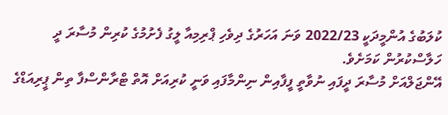ކުލަބުގެ އުންމީދަކީ 2022/23 ވަނަ އަހަރުގެ ދިވެހި ޕްރިމިއާ ލީގު ފެށުމުގެ ކުރިން މުސާރަ ދީ ހަލާސްކުރުން ކަމަށެވެ.
އޭންޖަލްއަށް މުސާރަ ދީފައި ނުވާތީ ފީފާއިން ނިންމާފައި ވަނީ ކުރިއަށް އޮތް ޓްރާންސްފާ ތިން ޕީރިއަޑްގެ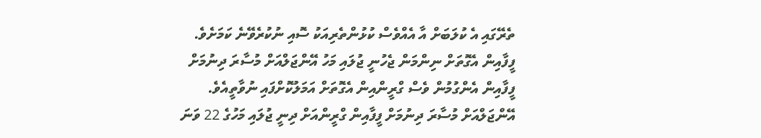ތެރޭގައި އެ ކުލަބަށް އާ އެއްވެސް ކުޅުންތެރިއަކު ސޮއި ނުކުރެވޭނެ ކަމަށެވެ.
ފީފާއިން އެގޮތަށް ނިންމަން ޖެހުނީ ޖުލައި މަހު އޭންޖަލްއަށް މުސާރަ ދިނުމަށް ފީފާއިން އެންގުމުން ވެސް ގްރީންއިން އެގޮތަށް އަމަލުކޮށްފައި ނުވާތީއެވެ.
އޭންޖަލްއަށް މުސާރަ ދިނުމަށް ފީފާއިން ގްރީންއަށް ދިނީ ޖުލައި މަހުގެ 22 ވަނަ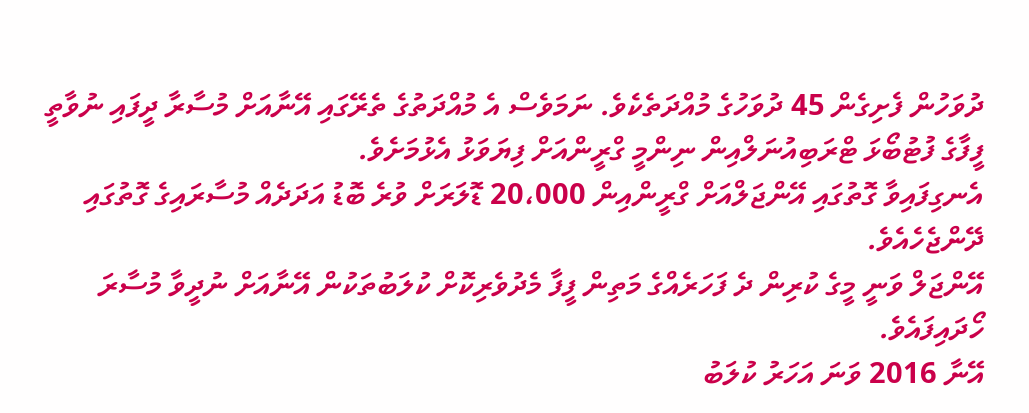ދުވަހުން ފެށިގެން 45 ދުވަހުގެ މުއްދަތެކެވެ. ނަމަވެސް އެ މުއްދަތުގެ ތެރޭގައި އޭނާއަށް މުސާރާ ދީފައި ނުވާތީ ފީފާގެ ފުޓުބޯޅަ ޓްރަބިއުނަލްއިން ނިންމީ ގްރީންއަށް ފިޔަވަޅު އެޅުމަށެވެ.
އެނގިފައިވާ ގޮތުގައި އޭންޖަލްއަށް ގްރީންއިން 20،000 ޑޮލަރަށް ވުރެ ބޮޑު އަދަދެއް މުސާރައިގެ ގޮތުގައި ދޭންޖެހެއެވެ.
އޭންޖަލް ވަނީ މީގެ ކުރިން ދެ ފަހަރެއްގެ މަތިން ފީފާ މެދުވެރިކޮށް ކުލަބުތަކުން އޭނާއަށް ނުދީވާ މުސާރަ ހޯދައިފައެވެ.
އޭނާ 2016 ވަނަ އަހަރު ކުލަބު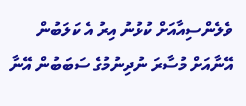ވެލެންސިއާއަށް ކުޅުނު އިރު އެ ކަލަބުން އޭނާއަށް މުސާރަ ނުދިނުމުގެ ސަބަބުން އޭނާ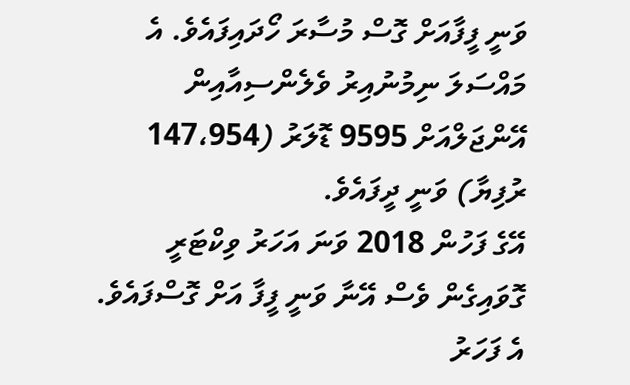ވަނީ ފީފާއަށް ގޮސް މުސާރަ ހޯދައިފައެވެ. އެ މައްސަލަ ނިމުނުއިރު ވެލެންސިއާއިން އޭންޖަލްއަށް 9595 ޑޮލަރު (147،954 ރުފިޔާ) ވަނީ ދީފައެވެ.
އޭގެ ފަހުން 2018 ވަނަ އަހަރު ވިކްޓަރީ ގޮވައިގެން ވެސް އޭނާ ވަނީ ފީފާ އަށް ގޮސްފައެވެ. އެ ފަހަރު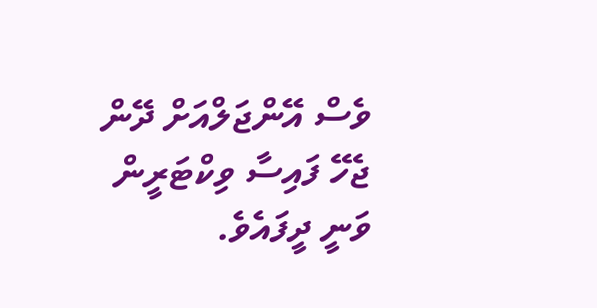ވެސް އޭންޖަލްއަށް ދޭން ޖެހޭ ފައިސާ ވިކްޓަރީން ވަނީ ދީފައެވެ.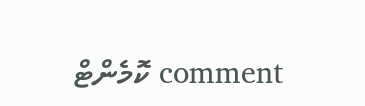comment ކޮމެންޓް